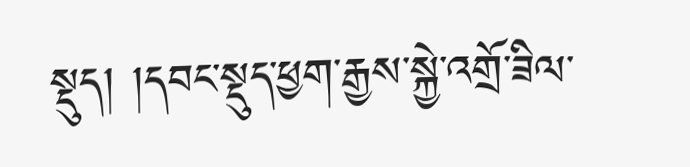སྡུད། །དབང་སྡུད་ཕྱག་རྒྱས་སྐྱེ་འགྲོ་ཟིལ་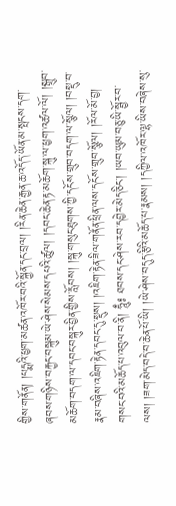གྱིས་གནོན། །པདྨའི་ཕྱག་མཚན་འཁོར་བའི་སྐྱོན་དང་བྲལ། །རིན་ཆེན་རྒྱན་ཆ་འདོད་ཡོན་མ་སྤངས་དག་ཞབས་གཉིས་བརྐྱང་བསྐུམ་ཡེ་ཤེས་སེམས་དཔའི་ཚུལ། །དབང་ཆེན་རྟ་མཆོག་སྐུ་ལ་ཕྱག་འཚལ་ལོ། །སྒྲུབ་མཆོག་བདག་ལ་དབང་བསྐུར་བྱིན་གྱིས་རློབས། །སྐུ་གསུང་ཐུགས་ཀྱི་དངོས་གྲུབ་བདག་ལ་སྩོལ། །བསྡུ་བ་རྣམ་བཞིས་འཇིག་རྟེན་དབང་དུ་སྡུས། །འཇིག་རྟེན་ཟིལ་གནོན་ཕྲིན་ལས་དངོས་གྲུབ་སྩོལ། །རོལ་མོ་བྱ། གསང་བའི་མཆོད་པ་འབུལ་བ་ནི། ཧཱུྃ༔ ཐབས་དང་ཤེས་རབ་དབྱེར་མེད་ཅིང་། །ཡབ་ཡུམ་བཅུ་ཡི་སྦྱོར་བ་ལས། །ཟག་མེད་བདེ་བ་ཆེན་པོ་ཡི། །ཡེ་ཤེས་བདུད་རྩིའི་མཆོད་པ་རྣམས། །དཀྱིལ་འཁོར་ལྷ་ཡིས་བཞེས་སུ་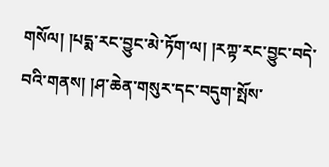གསོལ། །པདྨ་རང་བྱུང་མེ་ཏོག་ལ། །རཀྟ་རང་བྱུང་བདེ་བའི་གནས། །ཤ་ཆེན་གསུར་དང་བདུག་སྤོས་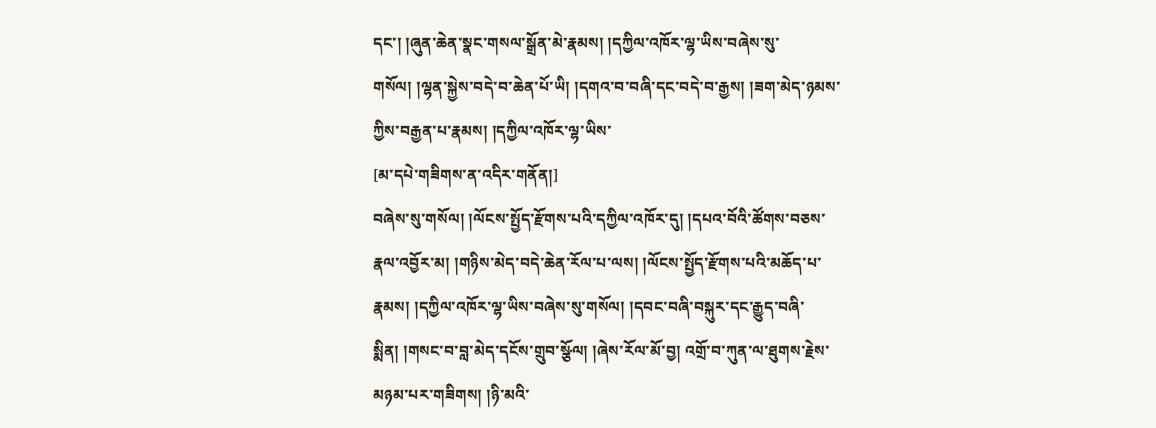དང་། །ཞུན་ཆེན་སྣང་གསལ་སྒྲོན་མེ་རྣམས། །དཀྱིལ་འཁོར་ལྷ་ཡིས་བཞེས་སུ་གསོལ། །ལྷན་སྐྱེས་བདེ་བ་ཆེན་པོ་ཡི། །དགའ་བ་བཞི་དང་བདེ་བ་རྒྱས། །ཟག་མེད་ཉམས་ཀྱིས་བརྒྱན་པ་རྣམས། །དཀྱིལ་འཁོར་ལྷ་ཡིས་
[མ་དཔེ་གཟིགས་ན་འདིར་གནོན།]
བཞེས་སུ་གསོལ། །ལོངས་སྤྱོད་རྫོགས་པའི་དཀྱིལ་འཁོར་དུ། །དཔའ་བོའི་ཚོགས་བཅས་རྣལ་འབྱོར་མ། །གཉིས་མེད་བདེ་ཆེན་རོལ་པ་ལས། །ལོངས་སྤྱོད་རྫོགས་པའི་མཆོད་པ་རྣམས། །དཀྱིལ་འཁོར་ལྷ་ཡིས་བཞེས་སུ་གསོལ། །དབང་བཞི་བསྐུར་དང་རྒྱུད་བཞི་སྨིན། །གསང་བ་བླ་མེད་དངོས་གྲུབ་སྩོལ། །ཞེས་རོལ་མོ་བྱ། འགྲོ་བ་ཀུན་ལ་ཐུགས་རྗེས་མཉམ་པར་གཟིགས། །ཉི་མའི་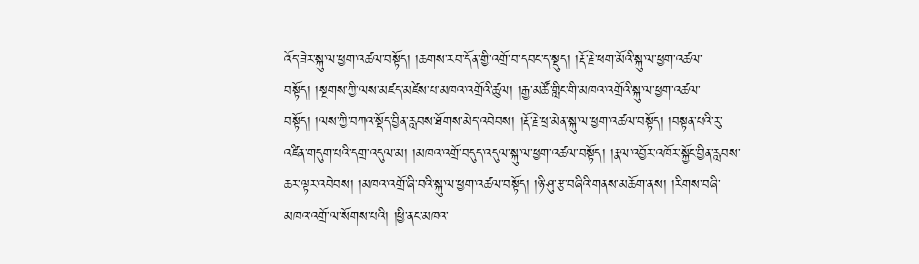འོད་ཟེར་སྐུ་ལ་ཕྱག་འཚལ་བསྟོད། །ཆགས་རབ་དོན་གྱི་འགྲོ་བ་དབང་ད་སྡུད། །རྡོ་རྗེ་ཕག་མོའི་སྐུ་ལ་ཕྱག་འཚལ་བསྟོད། །སྔགས་ཀྱི་ལས་མཛད་མཛེས་པ་མཁའ་འགྲོའི་ཚུལ། །རྒྱ་མཚོ་གླིང་གི་མཁའ་འགྲོའི་སྐུ་ལ་ཕྱག་འཚལ་བསྟོད། །ལས་ཀྱི་བཀའ་སྡོད་བྱིན་རླབས་ཐོགས་མེད་འབེབས། །རྡོ་རྗེ་ཕྲ་མེན་སྐུ་ལ་ཕྱག་འཚལ་བསྟོད། །བསྟན་པའི་རུ་འཛིན་གདུག་པའི་དགྲ་འདུལ་མ། །མཁའ་འགྲོ་བདུད་འདུལ་སྐུ་ལ་ཕྱག་འཚལ་བསྟོད། །རྣལ་འབྱོར་འཁོར་སྐྱོང་བྱིན་རླབས་ཆར་ལྟར་འབེབས། །མཁའ་འགྲོ་ཞི་བའི་སྐུ་ལ་ཕྱག་འཚལ་བསྟོད། །ཉི་ཤུ་རྩ་བཞིའི་གནས་མཆོག་ནས། །རིགས་བཞི་མཁའ་འགྲོ་ལ་སོགས་པའི། །ཕྱི་ནང་མཁའ་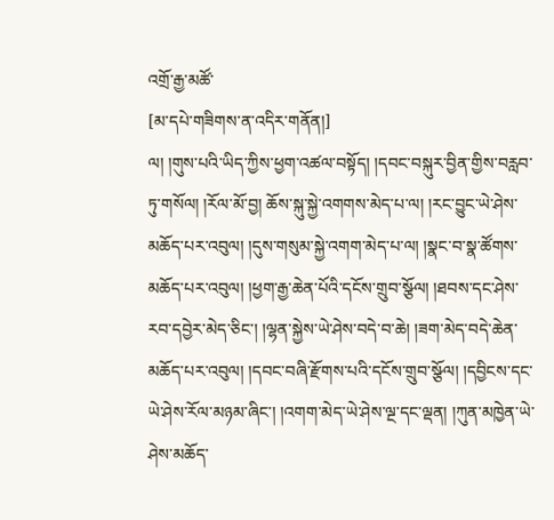འགྲོ་རྒྱ་མཚོ་
[མ་དཔེ་གཟིགས་ན་འདིར་གནོན།]
ལ། །གུས་པའི་ཡིད་ཀྱིས་ཕྱག་འཚལ་བསྟོད། །དབང་བསྐུར་བྱིན་གྱིས་བརླབ་ཏུ་གསོལ། །རོལ་མོ་བྱ། ཆོས་སྐུ་སྐྱེ་འགགས་མེད་པ་ལ། །རང་བྱུང་ཡེ་ཤེས་མཆོད་པར་འབུལ། །དུས་གསུམ་སྐྱེ་འགག་མེད་པ་ལ། །སྣང་བ་སྣ་ཚོགས་མཆོད་པར་འབུལ། །ཕྱག་རྒྱ་ཆེན་པོའི་དངོས་གྲུབ་སྩོལ། །ཐབས་དང་ཤེས་རབ་དབྱེར་མེད་ཅིང་། །ལྷན་སྐྱེས་ཡེ་ཤེས་བདེ་བ་ཆེ། །ཟག་མེད་བདེ་ཆེན་མཆོད་པར་འབུལ། །དབང་བཞི་རྫོགས་པའི་དངོས་གྲུབ་སྩོལ། །དབྱིངས་དང་ཡེ་ཤེས་རོལ་མཉམ་ཞིང་། །འགག་མེད་ཡེ་ཤེས་ལྔ་དང་ལྡན། །ཀུན་མཁྱེན་ཡེ་ཤེས་མཆོད་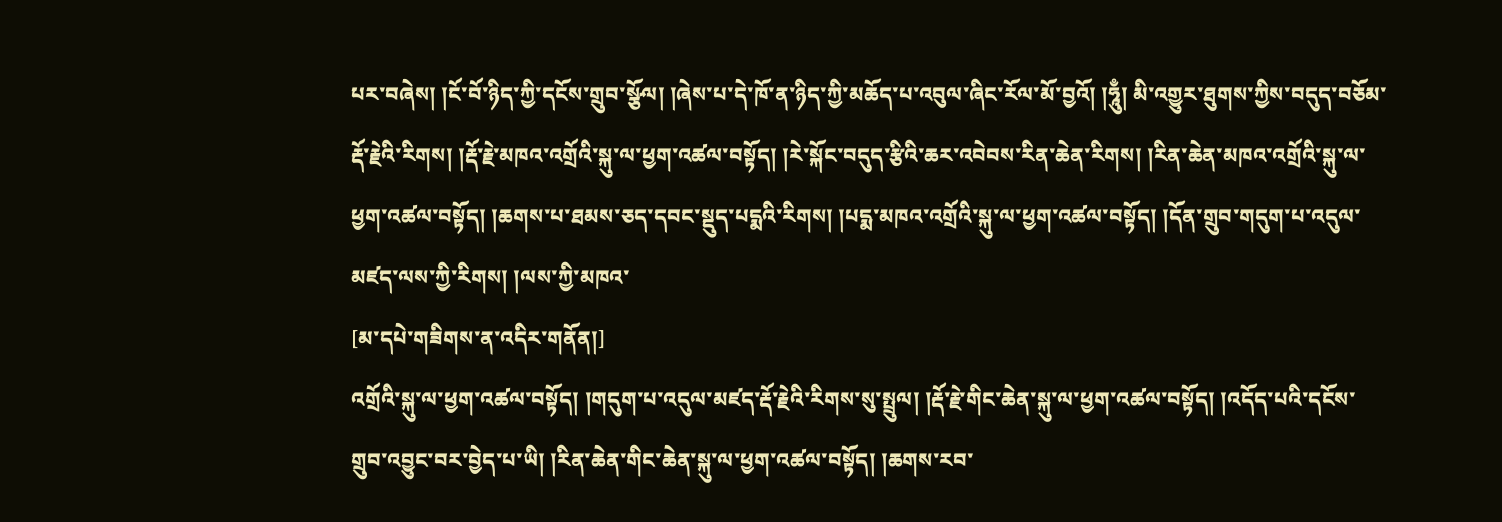པར་བཞེས། །ངོ་བོ་ཉིད་ཀྱི་དངོས་གྲུབ་སྩོལ། །ཞེས་པ་དེ་ཁོ་ན་ཉིད་ཀྱི་མཆོད་པ་འབུལ་ཞིང་རོལ་མོ་བྱའོ། །ཧཱུྃ། མི་འགྱུར་ཐུགས་ཀྱིས་བདུད་བཅོམ་རྡོ་རྗེའི་རིགས། །རྡོ་རྗེ་མཁའ་འགྲོའི་སྐུ་ལ་ཕྱག་འཚལ་བསྟོད། །རེ་སྐོང་བདུད་རྩིའི་ཆར་འབེབས་རིན་ཆེན་རིགས། །རིན་ཆེན་མཁའ་འགྲོའི་སྐུ་ལ་ཕྱག་འཚལ་བསྟོད། །ཆགས་པ་ཐམས་ཅད་དབང་སྡུད་པདྨའི་རིགས། །པདྨ་མཁའ་འགྲོའི་སྐུ་ལ་ཕྱག་འཚལ་བསྟོད། །དོན་གྲུབ་གདུག་པ་འདུལ་མཛད་ལས་ཀྱི་རིགས། །ལས་ཀྱི་མཁའ་
[མ་དཔེ་གཟིགས་ན་འདིར་གནོན།]
འགྲོའི་སྐུ་ལ་ཕྱག་འཚལ་བསྟོད། །གདུག་པ་འདུལ་མཛད་རྡོ་རྗེའི་རིགས་སུ་སྤྲུལ། །རྡོ་རྗེ་གིང་ཆེན་སྐུ་ལ་ཕྱག་འཚལ་བསྟོད། །འདོད་པའི་དངོས་གྲུབ་འབྱུང་བར་བྱེད་པ་ཡི། །རིན་ཆེན་གིང་ཆེན་སྐུ་ལ་ཕྱག་འཚལ་བསྟོད། །ཆགས་རབ་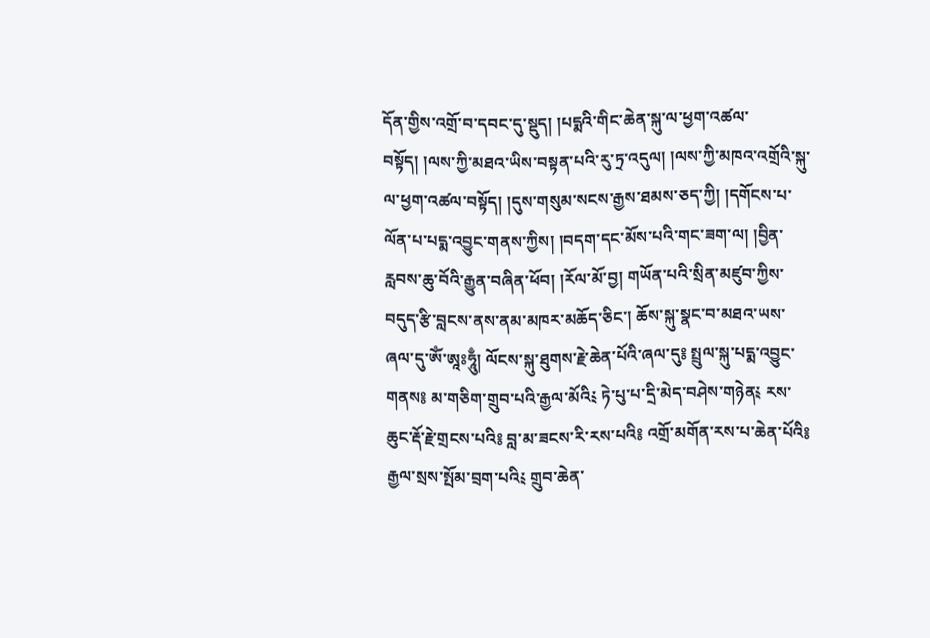དོན་གྱིས་འགྲོ་བ་དབང་དུ་སྡུད། །པདྨའི་གིང་ཆེན་སྐུ་ལ་ཕྱག་འཚལ་བསྟོད། །ལས་ཀྱི་མཐའ་ཡིས་བསྟན་པའི་རུ་ཏྲ་འདུལ། །ལས་ཀྱི་མཁའ་འགྲོའི་སྐུ་ལ་ཕྱག་འཚལ་བསྟོད། །དུས་གསུམ་སངས་རྒྱས་ཐམས་ཅད་ཀྱི། །དགོངས་པ་ལོན་པ་པདྨ་འབྱུང་གནས་ཀྱིས། །བདག་དང་མོས་པའི་གང་ཟག་ལ། །བྱིན་རླབས་ཆུ་བོའི་རྒྱུན་བཞིན་ཕོབ། །རོལ་མོ་བྱ། གཡོན་པའི་སྲིན་མཛུབ་ཀྱིས་བདུད་རྩི་བླངས་ནས་ནམ་མཁར་མཆོད་ཅིང་། ཆོས་སྐུ་སྣང་བ་མཐའ་ཡས་ཞལ་དུ་ཨོཾ་ཨཱཿཧཱུྃ། ལོངས་སྐུ་ཐུགས་རྗེ་ཆེན་པོའི་ཞལ་དུ༔ སྤྲུལ་སྐུ་པདྨ་འབྱུང་གནས༔ མ་གཅིག་གྲུབ་པའི་རྒྱལ་མོའི༴ ཏེ་པུ་པ་དྲི་མེད་བཤེས་གཉེན༴ རས་ཆུང་རྡོ་རྗེ་གྲངས་པའི༔ བླ་མ་ཟངས་རི་རས་པའི༔ འགྲོ་མགོན་རས་པ་ཆེན་པོའི༔ རྒྱལ་སྲས་སྤོམ་བྲག་པའི༴ གྲུབ་ཆེན་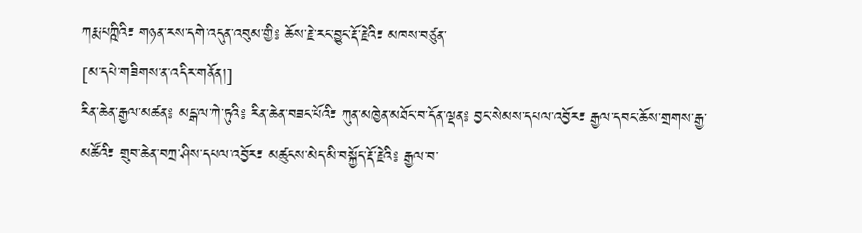ཀརྨ་པཀྵིའི༴ གཉན་རས་དགེ་འདུན་འབུམ་གྱི༔ ཆོས་རྗེ་རང་བྱུང་རྡོ་རྗེའི༴ མཁས་བཙུན་
[མ་དཔེ་གཟིགས་ན་འདིར་གནོན།]
རིན་ཆེན་རྒྱལ་མཚན༔ མངྒ་ལ་ཀེ་ཏུའི༔ རིན་ཆེན་བཟང་པོའི༴ ཀུན་མཁྱེན་མཐོང་བ་དོན་ལྡན༔ བྱང་སེམས་དཔལ་འབྱོར༴ རྒྱལ་དབང་ཆོས་གྲགས་རྒྱ་མཚོའི༴ གྲུབ་ཆེན་བཀྲ་ཤིས་དཔལ་འབྱོར༴ མཚུངས་མེད་མི་བསྐྱོད་རྡོ་རྗེའི༔ རྒྱལ་བ་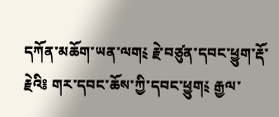དཀོན་མཆོག་ཡན་ལག༴ རྗེ་བཙུན་དབང་ཕྱུག་རྡོ་རྗེའི༔ གར་དབང་ཆོས་ཀྱི་དབང་ཕྱུག༴ རྒྱལ་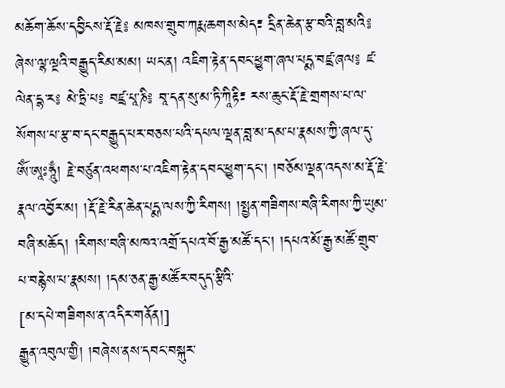མཆོག་ཆོས་དབྱིངས་རྡོ་རྗེ༔ མཁས་གྲུབ་ཀརྨ་ཆགས་མེད༴ དྲིན་ཆེན་རྩ་བའི་བླ་མའི༔ ཞེས་ལྷ་ལྔའི་བརྒྱུད་རིམ་མམ། ཡང་ན། འཇིག་རྟེན་དབང་ཕྱུག་ཞལ་པདྨ་བཛྲ་ཞལ༔ ཛ་ལེན་དྷ་ར༔ མེ་ཏྲི་པ༔ བཛྲ་པཱ་ཎི༔ བཱ་དན་སུ་མ་ཏི་ཀཱིརྟི༴ རས་ཆུང་རྡོ་རྗེ་གྲགས་པ་ལ་སོགས་པ་རྩ་བ་དང་བརྒྱུད་པར་བཅས་པའི་དཔལ་ལྡན་བླ་མ་དམ་པ་རྣམས་ཀྱི་ཞལ་དུ་ཨོཾ་ཨཱཿཧཱུྃ། རྗེ་བཙུན་འཕགས་པ་འཇིག་རྟེན་དབང་ཕྱུག་དང་། །བཅོམ་ལྡན་འདས་མ་རྡོ་རྗེ་རྣལ་འབྱོར་མ། །རྡོ་རྗེ་རིན་ཆེན་པདྨ་ལས་ཀྱི་རིགས། །སྤྱན་གཟིགས་བཞི་རིགས་ཀྱི་ཡུམ་བཞི་མཆོད། །རིགས་བཞི་མཁའ་འགྲོ་དཔའ་བོ་རྒྱ་མཚོ་དང་། །དཔའ་མོ་རྒྱ་མཚོ་གྲུབ་པ་བརྙེས་པ་རྣམས། །དམ་ཅན་རྒྱ་མཚོར་བདུད་རྩིའི་
[མ་དཔེ་གཟིགས་ན་འདིར་གནོན།]
རྒྱུན་འབུལ་གྱི། །བཞེས་ནས་དབང་བསྐུར་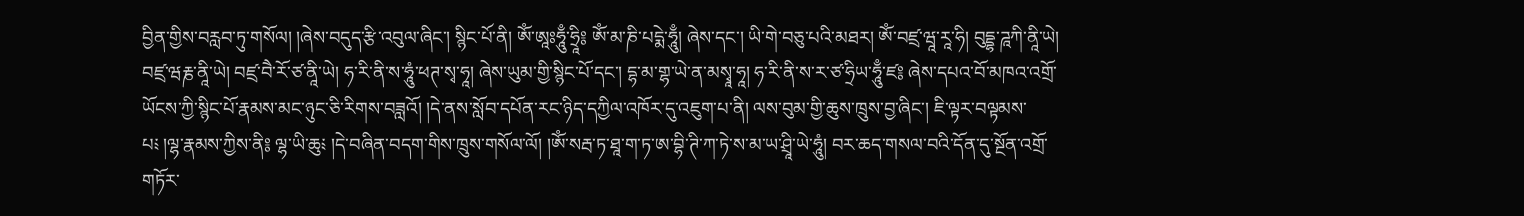བྱིན་གྱིས་བརླབ་ཏུ་གསོལ། །ཞེས་བདུད་རྩི་འབུལ་ཞིང་། སྙིང་པོ་ནི། ཨོཾ་ཨཱཿཧཱུྃ་ཧྲཱི༔ ཨོཾ་མ་ཎི་པདྨེ་ཧཱུྃ། ཞེས་དང་། ཡི་གེ་བཅུ་པའི་མཐར། ཨོཾ་བཛྲ་ཝཱ་རཱ་ཧི། བུདྡྷ་ཌཱཀི་ནཱི་ཡེ། བཛྲ་ཝརྞ་ནཱི་ཡེ། བཛྲ་བཻ་རོ་ཙ་ནཱི་ཡེ། ཧ་རི་ནི་ས་ཧཱུཾ་ཕཊ་སྭ་ཧཱ། ཞེས་ཡུམ་གྱི་སྙིང་པོ་དང་། དྷ་མ་གྷ་ཡེ་ན་མསྭཱ་ཧཱ། ཧ་རི་ནི་ས་ར་ཙ་ཧྲིཡ་ཧཱུྃ་ཛ༔ ཞེས་དཔའ་བོ་མཁའ་འགྲོ་ཡོངས་ཀྱི་སྙིང་པོ་རྣམས་མང་ཉུང་ཅི་རིགས་བཟླའོ། །དེ་ནས་སློབ་དཔོན་རང་ཉིད་དཀྱིལ་འཁོར་དུ་འཇུག་པ་ནི། ལས་བུམ་གྱི་ཆུས་ཁྲུས་བྱ་ཞིང་། ཇི་ལྟར་བལྟམས་པ༴ །ལྷ་རྣམས་ཀྱིས་ནི༔ ལྷ་ཡི་ཆུ༴ །དེ་བཞིན་བདག་གིས་ཁྲུས་གསོལ་ལོ། །ཨོཾ་སརྦ་ཏ་ཐཱ་ག་ཏ་ཨ་བྷི་ཊི་ཀ་ཏེ་ས་མ་ཡ་ཤྲཱི་ཡེ་ཧཱུཾ། བར་ཆད་གསལ་བའི་དོན་དུ་སྔོན་འགྲོ་གཏོར་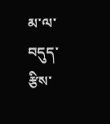མ་ལ་བདུད་རྩིས་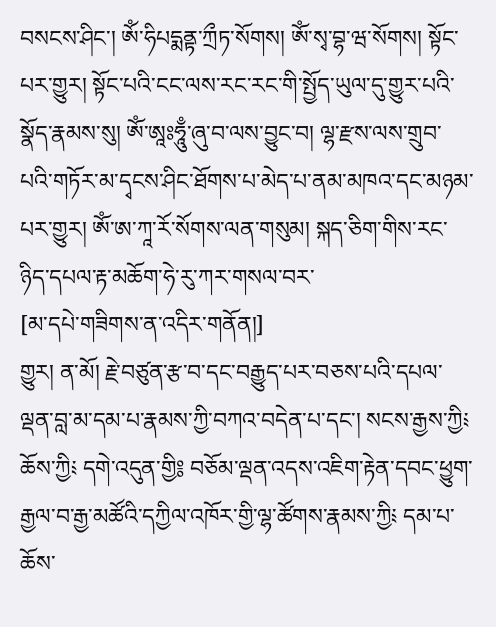བསངས་ཤིང་། ཨོཾ་ཧིཔདྨནྟ་ཀྲྀཏ་སོགས། ཨོཾ་སྭ་བྷ་ཝ་སོགས། སྟོང་པར་གྱུར། སྟོང་པའི་ངང་ལས་རང་རང་གི་སྤྱོད་ཡུལ་དུ་གྱུར་པའི་སྣོད་རྣམས་སུ། ཨོཾ་ཨཱཿཧཱུྃ་ཞུ་བ་ལས་བྱུང་བ། ལྷ་རྫས་ལས་གྲུབ་པའི་གཏོར་མ་དྭངས་ཤིང་ཐོགས་པ་མེད་པ་ནམ་མཁའ་དང་མཉམ་པར་གྱུར། ཨོཾ་ཨ་ཀཱ་རོ་སོགས་ལན་གསུམ། སྐད་ཅིག་གིས་རང་ཉིད་དཔལ་རྟ་མཆོག་ཧེ་རུ་ཀར་གསལ་བར་
[མ་དཔེ་གཟིགས་ན་འདིར་གནོན།]
གྱུར། ན་མོ། རྗེ་བཙུན་རྩ་བ་དང་བརྒྱུད་པར་བཅས་པའི་དཔལ་ལྡན་བླ་མ་དམ་པ་རྣམས་ཀྱི་བཀའ་བདེན་པ་དང་། སངས་རྒྱས་ཀྱི༴ ཆོས་ཀྱི༴ དགེ་འདུན་གྱི༔ བཅོམ་ལྡན་འདས་འཇིག་རྟེན་དབང་ཕྱུག་རྒྱལ་བ་རྒྱ་མཚོའི་དཀྱིལ་འཁོར་གྱི་ལྷ་ཚོགས་རྣམས་ཀྱི༴ དམ་པ་ཆོས་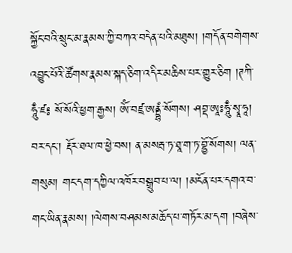སྐྱོང་བའི་སྲུང་མ་རྣམས་ཀྱི་བཀའ་བདེན་པའི་མཐུས། །གདོན་བགེགས་འབྱུང་པོའི་ཚོགས་རྣམས་སྐད་ཅིག་འདིར་མཆིས་པར་གྱུར་ཅིག །ཊཀི་ཧཱུྃ་ཛ༔ སོ་སོའི་ཕྱག་རྒྱས། ཨོཾ་བཛྲ་ཨནྡྷཾ་སོགས། ཤབྡ་ཨཱཿཧཱུྃ་སྭཱ་ཧཱ། བར་དང་། རྡོར་ཐལ་ཁ་ཕྱེ་བས། ན་མསརྦ་ཏ་ཐཱ་ག་ཏ་བྷྱོ་སོགས། ལན་གསུམ། གང་དག་དཀྱིལ་འཁོར་བསྒྲུབ་པ་ལ། །མངོན་པར་དགའ་བ་གང་ཡིན་རྣམས། །ལེགས་བཤམས་མཆོད་པ་གཏོར་མ་དག །བཞེས་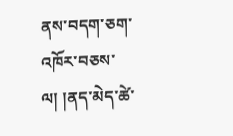ནས་བདག་ཅག་འཁོར་བཅས་ལ། །ནད་མེད་ཚེ་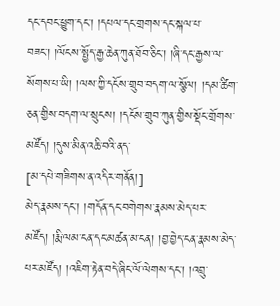དང་དབང་ཕྱུག་དང་། །དཔལ་དང་གྲགས་དང་སྐལ་པ་བཟང་། །ལོངས་སྤྱོད་རྒྱ་ཆེན་ཀུན་ཐོབ་ཅིང་། །ཞི་དང་རྒྱས་ལ་སོགས་པ་ཡི། །ལས་ཀྱི་དངོས་གྲུབ་བདག་ལ་སྩོལ། །དམ་ཚིག་ཅན་གྱིས་བདག་ལ་སྲུངས། །དངོས་གྲུབ་ཀུན་གྱིས་སྡོང་གྲོགས་མཛོད། །དུས་མིན་འཆི་བའི་ནད་
[མ་དཔེ་གཟིགས་ན་འདིར་གནོན།]
མེད་རྣམས་དང་། །གདོན་དང་བགེགས་རྣམས་མེད་པར་མཛོད། །རྨི་ལམ་ངན་དང་མཚན་མ་ངན། །བྱ་བྱེད་ངན་རྣམས་མེད་པར་མཛོད། །འཇིག་རྟེན་བདེ་ཞིང་ལོ་ལེགས་དང་། །འབྲུ་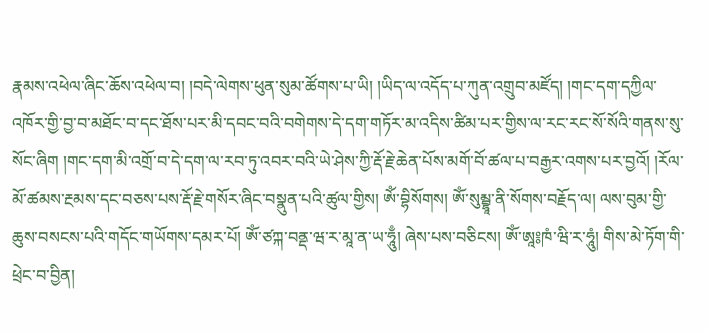རྣམས་འཕེལ་ཞིང་ཆོས་འཕེལ་བ། །བདེ་ལེགས་ཕུན་སུམ་ཚོགས་པ་ཡི། །ཡིད་ལ་འདོད་པ་ཀུན་འགྲུབ་མཛོད། །གང་དག་དཀྱིལ་འཁོར་གྱི་བྱ་བ་མཐོང་བ་དང་ཐོས་པར་མི་དབང་བའི་བགེགས་དེ་དག་གཏོར་མ་འདིས་ཚིམ་པར་གྱིས་ལ་རང་རང་སོ་སོའི་གནས་སུ་སོང་ཞིག །གང་དག་མི་འགྲོ་བ་དེ་དག་ལ་རབ་ཏུ་འབར་བའི་ཡེ་ཤེས་ཀྱི་རྡོ་རྗེ་ཆེན་པོས་མགོ་བོ་ཚལ་པ་བརྒྱར་འགས་པར་བྱའོ། །རོལ་མོ་ཚམས་རྔམས་དང་བཅས་པས་རྡོ་རྗེ་གསོར་ཞིང་བསྣུན་པའི་ཚུལ་གྱིས། ཨོཾ་བྷིསོགས། ཨོཾ་སུམྦྷཱ་ནི་སོགས་བརྗོད་ལ། ལས་བུམ་གྱི་ཆུས་བསངས་པའི་གདོང་གཡོགས་དམར་པོ། ཨོཾ་ཙཀྐ་བནྡ་ཝ་ར་མཱ་ན་ཡ་ཧཱུྃ། ཞེས་པས་བཅིངས། ཨོཾ་ཨཱ༔ཁཾ་ཝི་ར་ཧཱུཾ། གིས་མེ་ཏོག་གི་ཕྲེང་བ་བྱིན།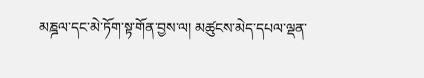མཎྜལ་དང་མེ་ཏོག་སྟ་གོན་བྱས་ལ། མཚུངས་མེད་དཔལ་ལྡན་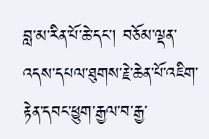བླ་མ་རིན་པོ་ཆེ་དང་། བཅོམ་ལྡན་འདས་དཔལ་ཐུགས་རྗེ་ཆེན་པོ་འཇིག་རྟེན་དབང་ཕྱུག་རྒྱལ་བ་རྒྱ་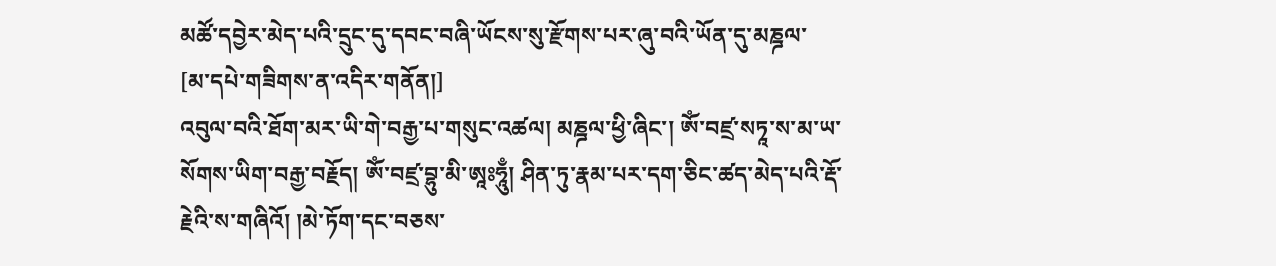མཚོ་དབྱེར་མེད་པའི་དྲུང་དུ་དབང་བཞི་ཡོངས་སུ་རྫོགས་པར་ཞུ་བའི་ཡོན་དུ་མཎྜལ་
[མ་དཔེ་གཟིགས་ན་འདིར་གནོན།]
འབུལ་བའི་ཐོག་མར་ཡི་གེ་བརྒྱ་པ་གསུང་འཚལ། མཎྜལ་ཕྱི་ཞིང་། ཨོཾ་བཛྲ་སཏཱ་ས་མ་ཡ་སོགས་ཡིག་བརྒྱ་བརྗོད། ཨོཾ་བཛྲ་བྷུ་མི་ཨཱཿཧཱུྃ། ཤིན་ཏུ་རྣམ་པར་དག་ཅིང་ཚད་མེད་པའི་རྡོ་རྗེའི་ས་གཞིའོ། །མེ་ཏོག་དང་བཅས་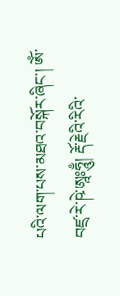པའི་ལག་པས་མཐའ་བསྐོར་ཞིང་། ཨོཾ་བཛྲ་རེ་ཥེ་ཨཱཿཧཱུྃ། རྡོ་རྗེའི་རིའི་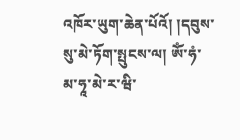འཁོར་ཡུག་ཆེན་པོའོ། །དབུས་སུ་མེ་ཏོག་སྤུངས་ལ། ཨོཾ་ཧཾ་མ་ཧཱ་མེ་ར་ཝི་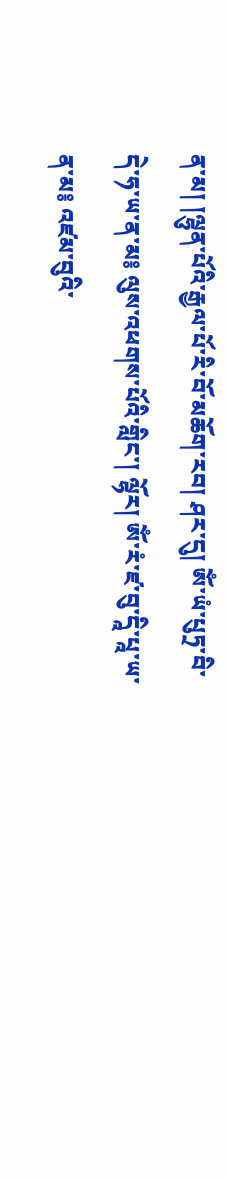ན་མ། །ལྷུན་པོའི་རྒྱལ་པོ་རི་བོ་མཆོག་རབ། ཤར་དུ། ཨོཾ་ཡཾ་པུཏྲ་བི་དེ་ཧ་ཡ་ན་མ༔ ལུས་འཕགས་པོའི་གླིང་། ལྷོར། ཨོཾ་རཾ་ཛ་བུ་དཱི་པཱ་ཡ་ན་མ༔ འཛམ་བུའི་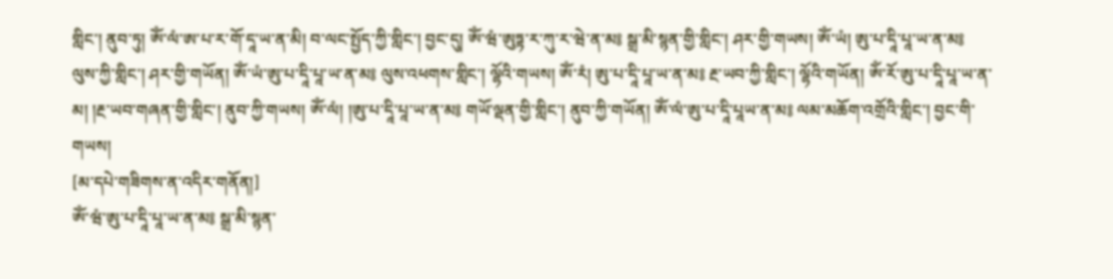གླིང་། ནུབ་ཏུ། ཨོཾ་ལཾ་ཨ་པ་ར་གོ་དཱ་ཡ་ན་མི། བ་ལང་སྤྱོད་ཀྱི་གླིང་། བྱང་དུ། ཨོཾ་ཝཾ་ཨུཏྟ་ར་ཀུ་ར་ཝེ་ན་མ༔ སྒྲ་མི་སྙན་གྱི་གླིང་། ཤར་གྱི་གཡས། ཨོཾ་ཡཾ། ཨུ་པ་དཱི་པཱ་ཡ་ན་མ༔ ལུས་ཀྱི་གླིང་། ཤར་གྱི་གཡོན། ཨོཾ་ཡཾ་ཨུ་པ་དཱི་པཱ་ཡ་ན་མ༔ ལུས་འཕགས་གླིང་། ལྷོའི་གཡས། ཨོཾ་རཾ། ཨུ་པ་དཱི་པཱ་ཡ་ན་མ༔ རྔ་ཡབ་ཀྱི་གླིང་། ལྷོའི་གཡོན། ཨོཾ་རོ་ཨུ་པ་དཱི་པཱ་ཡ་ན་མ། །རྔ་ཡབ་གཞན་གྱི་གླིང་། ནུབ་ཀྱི་གཡས། ཨོཾ་ལཾ། །ཨུ་པ་དཱི་པཱ་ཡ་ན་མ༔ གཡོ་ལྡན་གྱི་གླིང་། ནུབ་ཀྱི་གཡོན། ༀ་ལཾ་ཨུ་པ་དཱི་པཱཡ་ན་མ༔ ལམ་མཆོག་འགྲོའི་གླིང་། བྱང་གི་གཡས།
[མ་དཔེ་གཟིགས་ན་འདིར་གནོན།]
ཨོཾ་ཝཾ་ཨུ་པ་དཱི་པཱ་ཡ་ན་མ༔ སྒྲ་མི་སྙན་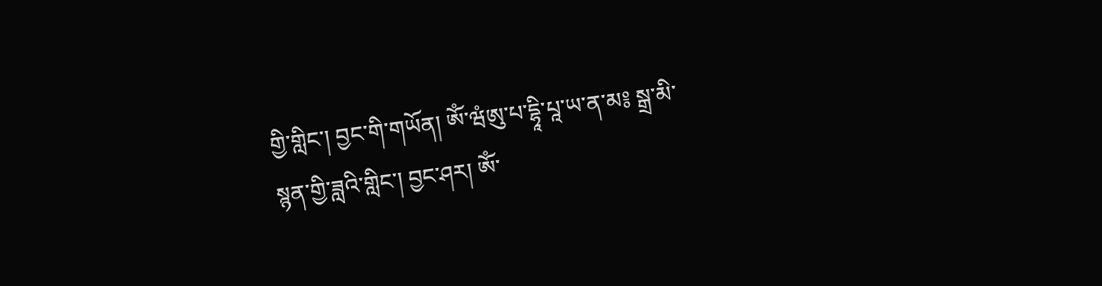གྱི་གླིང་། བྱང་གི་གཡོན། ཨོཾ་ཝཾཨུ་པ་དྷཱི་པཱ་ཡ་ན་མ༔ སྒྲ་མི་སྙན་གྱི་ཟླའི་གླིང་། བྱང་ཤར། ཨོཾ་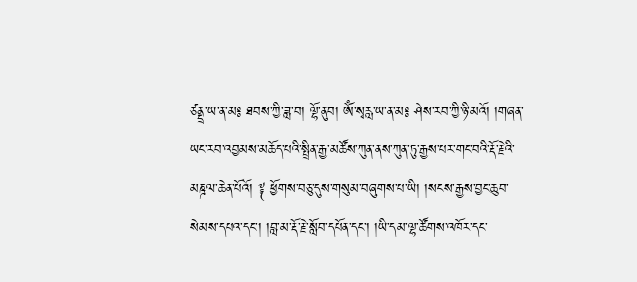ཙནྡྲ་ཡ་ན་མ༔ ཐབས་ཀྱི་ཟླ་བ། ལྷོ་ནུབ། ཨོཾ་སྭརླ་ཡ་ན་མ༔ ཤེས་རབ་ཀྱི་ཉི་མའོ། །གཞན་ཡང་རབ་འབྱམས་མཆོད་པའི་སྤྲིན་རྒྱ་མཚོས་ཀུན་ནས་ཀུན་ཏུ་རྒྱས་པར་གང་བའི་རྡོ་རྗེའི་མཎྜལ་ཆེན་པོའོ། ༈ ཕྱོགས་བཅུ་དུས་གསུམ་བཞུགས་པ་ཡི། །སངས་རྒྱས་བྱང་ཆུབ་སེམས་དཔའ་དང་། །བླ་མ་རྡོ་རྗེ་སློབ་དཔོན་དང་། །ཡི་དམ་ལྷ་ཚོགས་འཁོར་དང་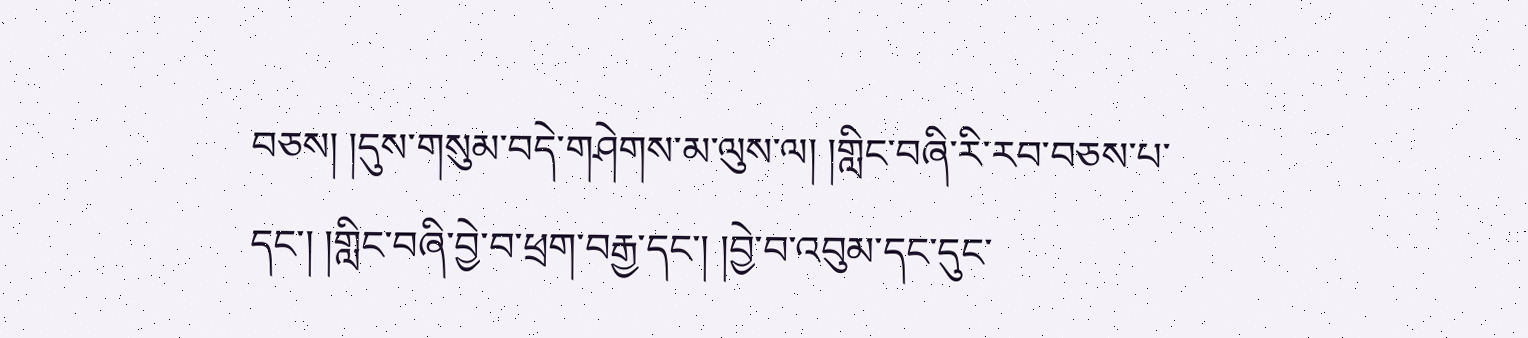བཅས། །དུས་གསུམ་བདེ་གཤེགས་མ་ལུས་ལ། །གླིང་བཞི་རི་རབ་བཅས་པ་དང་། །གླིང་བཞི་བྱེ་བ་ཕྲག་བརྒྱ་དང་། །བྱེ་བ་འབུམ་དང་དུང་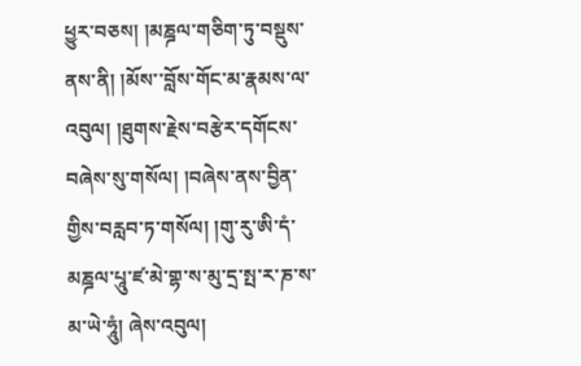ཕྱུར་བཅས། །མཎྜལ་གཅིག་ཏུ་བསྡུས་ནས་ནི། །མོས་་བློས་གོང་མ་རྣམས་ལ་འབུལ། །ཐུགས་རྗེས་བརྩེར་དགོངས་བཞེས་སུ་གསོལ། །བཞེས་ནས་བྱིན་གྱིས་བརླབ་ཏ་གསོལ། །གུ་རུ་ཨི་དཾ་མཎྜལ་པཱུ་ཛ་མེ་གྷ་ས་མུ་དྲ་སྤ་ར་ཎ་ས་མ་ཡེ་ཧཱུཾ། ཞེས་འབུལ།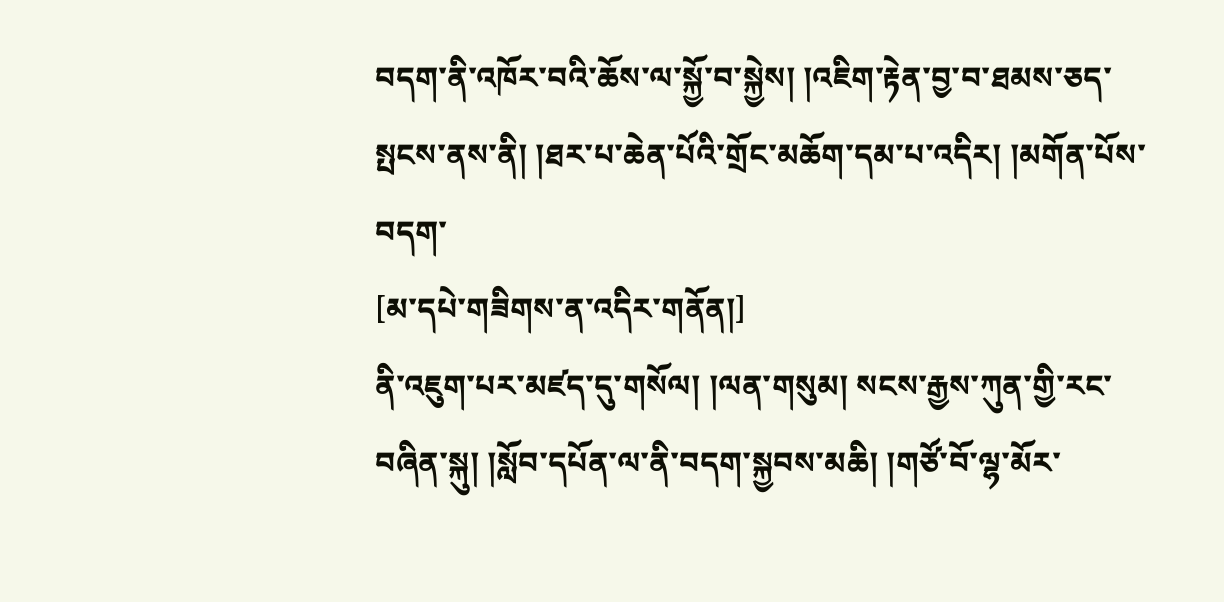བདག་ནི་འཁོར་བའི་ཆོས་ལ་སྐྱོ་བ་སྐྱེས། །འཇིག་རྟེན་བྱ་བ་ཐམས་ཅད་སྤངས་ནས་ནི། །ཐར་པ་ཆེན་པོའི་གྲོང་མཆོག་དམ་པ་འདིར། །མགོན་པོས་བདག་
[མ་དཔེ་གཟིགས་ན་འདིར་གནོན།]
ནི་འཇུག་པར་མཛད་དུ་གསོལ། །ལན་གསུམ། སངས་རྒྱས་ཀུན་གྱི་རང་བཞིན་སྐུ། །སློབ་དཔོན་ལ་ནི་བདག་སྐྱབས་མཆི། །གཙོ་བོ་ལྷ་མོར་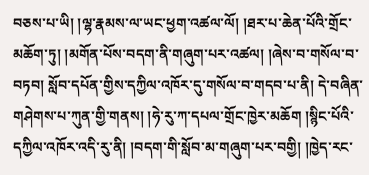བཅས་པ་ཡི། །ལྷ་རྣམས་ལ་ཡང་ཕྱག་འཚལ་ལོ། །ཐར་པ་ཆེན་པོའི་གྲོང་མཆོག་ཏུ། །མགོན་པོས་བདག་ནི་གཞུག་པར་འཚལ། །ཞེས་བ་གསོལ་བ་བཏབ། སློབ་དཔོན་གྱིས་དཀྱིལ་འཁོར་དུ་གསོལ་བ་གདབ་པ་ནི། དེ་བཞིན་གཤེགས་པ་ཀུན་གྱི་གནས། །ཧེ་རུ་ཀ་དཔལ་གྲོང་ཁྱེར་མཆོག །སྙིང་པོའི་དཀྱིལ་འཁོར་འདི་རུ་ནི། །བདག་གི་སློབ་མ་གཞུག་པར་བགྱི། །ཁྱེད་རང་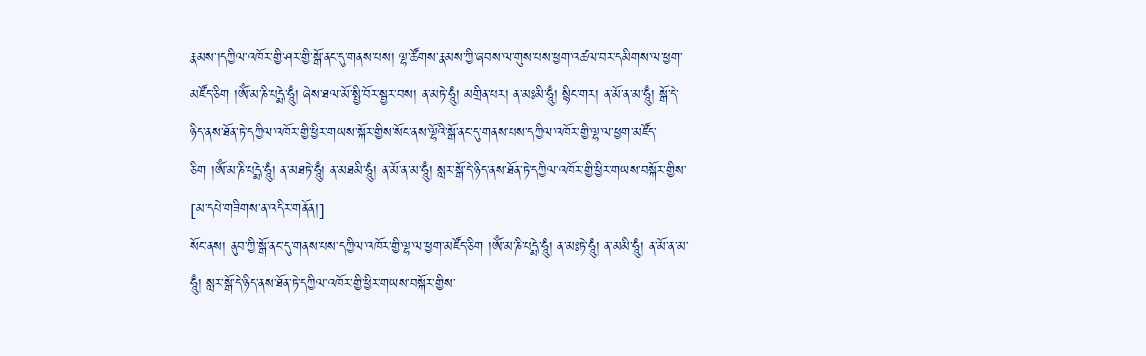རྣམས་།དཀྱིལ་འཁོར་གྱི་ཤར་གྱི་སྒོ་ནང་དུ་གནས་པས། ལྷ་ཚོགས་རྣམས་ཀྱི་ཞབས་ལ་གུས་པས་ཕྱག་འཚལ་བར་དམིགས་ལ་ཕྱག་མཛོད་ཅིག །ཨོཾ་མ་ཎི་པདྨེ་ཧཱུྃ། ཞེས་ཐལ་མོ་སྤྱི་བོར་སྦྱར་བས། ན་མཏེ་ཧཱུཾ། མགྲིན་པར། ན་མཿམི་ཧཱུྃ། སྙིང་གར། ན་མོ་ན་མ་ཧཱུྃ། སྒོ་དེ་ཉིད་ནས་ཐོན་ཏེ་དཀྱིལ་འཁོར་གྱི་ཕྱིར་གཡས་སྐོར་གྱིས་སོང་ནས་ལྷོའི་སྒོ་ནང་དུ་གནས་པས་དཀྱིལ་འཁོར་གྱི་ལྷ་ལ་ཕྱག་མཛོད་ཅིག །ཨོཾ་མ་ཎི་པདྨེ་ཧཱུཾ། ན་མཐཏེ་ཧཱུྃ། ན་མཐམི་ཧཱུཾ། ན་མོ་ན་མ་ཧཱུྃ། སླར་སྒོ་དེ་ཉིད་ནས་ཐོན་ཏེ་དཀྱིལ་འཁོར་གྱི་ཕྱིར་གཡས་བསྐོར་གྱིས་
[མ་དཔེ་གཟིགས་ན་འདིར་གནོན།]
སོང་ནས། ནུབ་ཀྱི་སྒོ་ནང་དུ་གནས་པས་དཀྱིལ་འཁོར་གྱི་ལྷ་ལ་ཕྱག་མཛོད་ཅིག །ཨོཾ་མ་ཎི་པདྨེ་ཧཱུཾ། ན་མཿཏེ་ཧཱུཾ། ན་མམི་ཧཱུཾ། ན་མོ་ན་མ་ཧཱུྃ། སླར་སྒོ་དེ་ཉིད་ནས་ཐོན་ཏེ་དཀྱིལ་འཁོར་གྱི་ཕྱིར་གཡས་བསྐོར་གྱིས་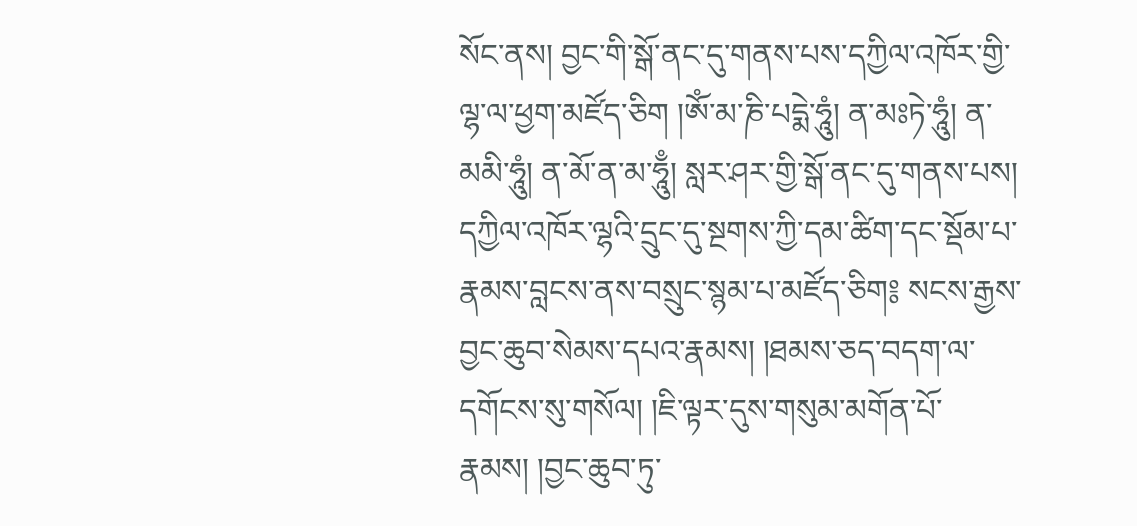སོང་ནས། བྱང་གི་སྒོ་ནང་དུ་གནས་པས་དཀྱིལ་འཁོར་གྱི་ལྷ་ལ་ཕྱག་མཛོད་ཅིག །ཨོཾ་མ་ཎི་པདྨེ་ཧཱུཾ། ན་མཿཏེ་ཧཱུཾ། ན་མམི་ཧཱུཾ། ན་མོ་ན་མ་ཧཱུྃ། སླར་ཤར་གྱི་སྒོ་ནང་དུ་གནས་པས། དཀྱིལ་འཁོར་ལྷའི་དྲུང་དུ་སྔགས་ཀྱི་དམ་ཚིག་དང་སྡོམ་པ་རྣམས་བླངས་ནས་བསྲུང་སྙམ་པ་མཛོད་ཅིག༔ སངས་རྒྱས་བྱང་ཆུབ་སེམས་དཔའ་རྣམས། །ཐམས་ཅད་བདག་ལ་དགོངས་སུ་གསོལ། །ཇི་ལྟར་དུས་གསུམ་མགོན་པོ་རྣམས། །བྱང་ཆུབ་ཏུ་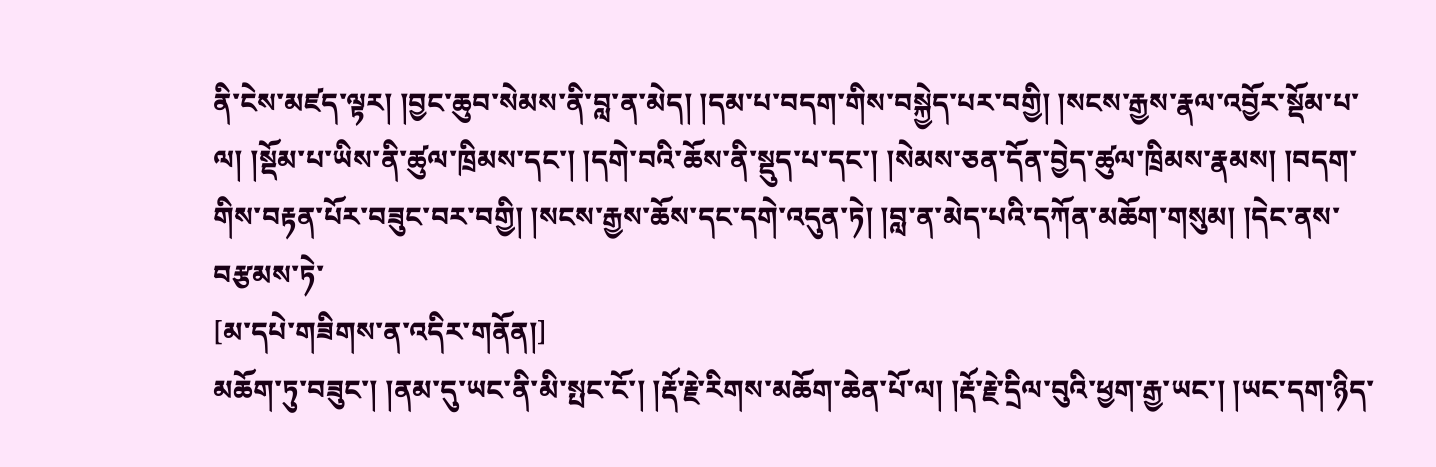ནི་ངེས་མཛད་ལྟར། །བྱང་ཆུབ་སེམས་ནི་བླ་ན་མེད། །དམ་པ་བདག་གིས་བསྐྱེད་པར་བགྱི། །སངས་རྒྱས་རྣལ་འབྱོར་སྡོམ་པ་ལ། །སྡོམ་པ་ཡིས་ནི་ཚུལ་ཁྲིམས་དང་། །དགེ་བའི་ཆོས་ནི་སྡུད་པ་དང་། །སེམས་ཅན་དོན་བྱེད་ཚུལ་ཁྲིམས་རྣམས། །བདག་གིས་བརྟན་པོར་བཟུང་བར་བགྱི། །སངས་རྒྱས་ཆོས་དང་དགེ་འདུན་ཏེ། །བླ་ན་མེད་པའི་དཀོན་མཆོག་གསུམ། །དེང་ནས་བརྩམས་ཏེ་
[མ་དཔེ་གཟིགས་ན་འདིར་གནོན།]
མཆོག་ཏུ་བཟུང་། །ནམ་དུ་ཡང་ནི་མི་སྤང་ངོ་། །རྡོ་རྗེ་རིགས་མཆོག་ཆེན་པོ་ལ། །རྡོ་རྗེ་དྲིལ་བུའི་ཕྱག་རྒྱ་ཡང་། །ཡང་དག་ཉིད་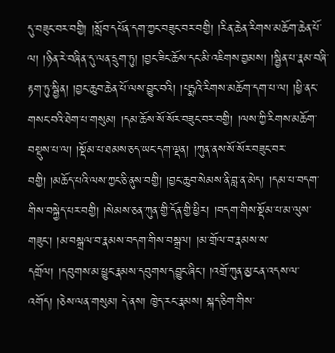དུ་བཟུང་བར་བགྱི། །སློབ་དཔོན་དག་ཀྱང་བཟུང་བར་བགྱི། །རིན་ཆེན་རིགས་མཆོག་ཆེན་པོ་ལ། །ཉིན་རེ་བཞིན་དུ་ལན་དྲུག་ཏུ། །བྱང་ཟིང་ཆོས་དང་མི་འཇིགས་བྱམས། །སྦྱིན་པ་རྣམ་བཞི་རྟག་ཏུ་སྦྱིན། །བྱང་ཆུབ་ཆེན་པོ་ལས་བྱུང་བའི། །པདྨའི་རིགས་མཆོག་དག་པ་ལ། །ཕྱི་ནང་གསང་བའི་ཐེག་པ་གསུམ། །དམ་ཆོས་སོ་སོར་བཟུང་བར་བགྱི། །ལས་ཀྱི་རིགས་མཆོག་བསྡུས་པ་ལ། །སྡོམ་པ་ཐམས་ཅད་ཡང་དག་ལྡན། །ཀུན་ནས་སོ་སོར་བཟུང་བར་བགྱི། །མཆོད་པའི་ལས་ཀྱང་ཅི་ནུས་བགྱི། །བྱང་ཆུབ་སེམས་ནི་བླ་ན་མེད། །དམ་པ་བདག་གིས་བསྐྱེད་པར་བགྱི། །སེམས་ཅན་ཀུན་གྱི་དོན་གྱི་ཕྱིར། །བདག་གིས་སྡོམ་པ་མ་ལུས་གཟུང་། །མ་བསྒྲལ་བ་རྣམས་བདག་གིས་བསྒྲལ། །མ་གྲོལ་བ་རྣམས་ས་དགྲོལ། །དབུགས་མ་ཕྱུང་རྣམས་དབུགས་དབྱུང་ཞིང་། །འགྲོ་ཀུན་མྱ་ངན་འདས་ལ་འགོད། །ཅེས་ལན་གསུམ། དེ་ནས། ཁྱེད་རང་རྣམས། སྐད་ཅིག་གིས་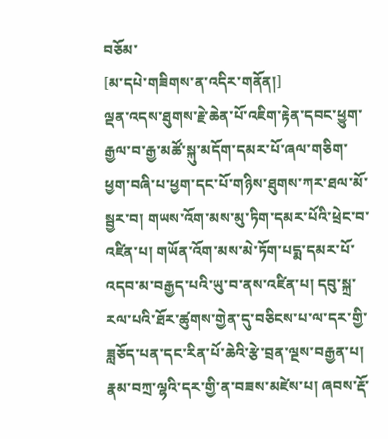བཅོམ་
[མ་དཔེ་གཟིགས་ན་འདིར་གནོན།]
ལྡན་འདས་ཐུགས་རྗེ་ཆེན་པོ་འཇིག་རྟེན་དབང་ཕྱུག་རྒྱལ་བ་རྒྱ་མཚོ་སྐུ་མདོག་དམར་པོ་ཞལ་གཅིག་ཕྱག་བཞི་པ་ཕྱག་དང་པོ་གཉིས་ཐུགས་ཀར་ཐལ་མོ་སྦྱར་བ། གཡས་འོག་མས་མུ་ཏིག་དམར་པོའི་ཕྲེང་བ་འཛིན་པ། གཡོན་འོག་མས་མེ་ཏོག་པདྨ་དམར་པོ་འདབ་མ་བརྒྱད་པའི་ཡུ་བ་ནས་འཛིན་པ། དབུ་སྐྲ་རལ་པའི་ཐོར་ཚུགས་གྱེན་དུ་བཅིངས་པ་ལ་དར་གྱི་ཟླཅོད་པན་དང་རིན་པོ་ཆེའི་རྩེ་བྲན་ལྔས་བརྒྱན་པ། རྣམ་བཀྲ་ལྷའི་དར་གྱི་ན་བཟས་མཛེས་པ། ཞབས་རྡོ་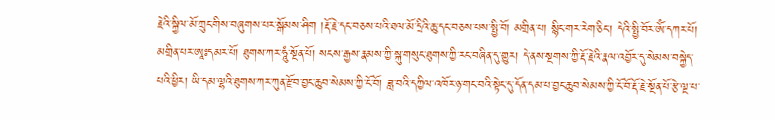རྗེའི་སྐྱིལ་མོ་ཀྲུང་གིས་བཞུགས་པར་སྒོམས་ཤིག །རྡོ་རྗེ་དང་བཅས་པའི་ཐལ་མོ་དྲིའི་ཆུ་དང་བཅས་པས་སྤྱི་བོ། མགྲིན་པ། སྙིང་གར་རེག་ཅིང་། དེའི་སྤྱི་བོར་ཨོཾ་དཀར་པོ། མགྲིན་པར་ཨཱཿདམར་པོ། ཐུགས་ཀར་ཧཱུཾ་སྔོན་པོ། སངས་རྒྱས་རྣམས་ཀྱི་སྐུ་གསུང་ཐུགས་ཀྱི་རང་བཞིན་དུ་གྱུར། དེ་ནས་སྔགས་ཀྱི་རྡོ་རྗེའི་རྣལ་འབྱོར་དུ་སེམས་བསྐྱེད་པའི་ཕྱིར། ཡི་དམ་ལྷའི་ཐུགས་ཀར་ཀུན་རྫོབ་བྱང་ཆུབ་སེམས་ཀྱི་ངོ་བོ། ཟླ་བའི་དཀྱིལ་འཁོར་ཉ་གང་བའི་སྟེང་དུ་དོན་དམ་པ་བྱང་ཆུབ་སེམས་ཀྱི་ངོ་བོ་རྡོ་རྗེ་སྔོན་པོ་རྩེ་ལྔ་པ་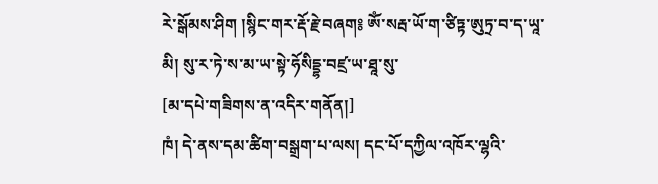རེ་སྒོམས་ཤིག །སྙིང་གར་རྡོ་རྗེ་བཞག༔ ཨོཾ་སརྦ་ཡོ་ག་ཙིཏྟ་ཨུཏྲ་བ་ད་ཡཱ་མི། སུ་ར་ཏེ་ས་མ་ཡ་སྟེ་ཧོསིདྡྷ་བཛྲ་ཡ་ཐཱ་སུ་
[མ་དཔེ་གཟིགས་ན་འདིར་གནོན།]
ཁཾ། དེ་ནས་དམ་ཚིག་བསྒྲག་པ་ལས། དང་པོ་དཀྱིལ་འཁོར་ལྷའི་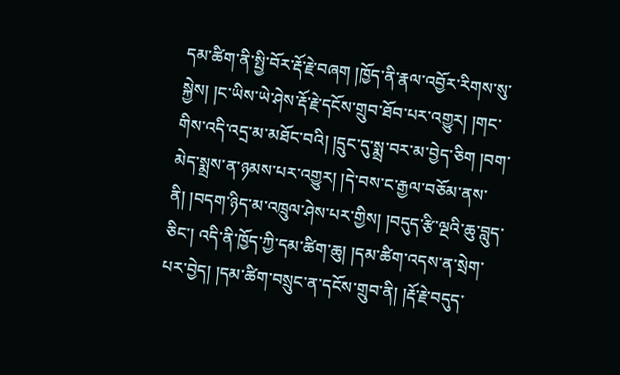དམ་ཚིག་ནི་སྤྱི་བོར་རྡོ་རྗེ་བཞག །ཁྱོད་ནི་རྣལ་འབྱོར་རིགས་སུ་སྐྱེས། །ང་ཡིས་ཡེ་ཤེས་རྡོ་རྗེ་དངོས་གྲུབ་ཐོབ་པར་འགྱུར། །གང་གིས་འདི་འདྲ་མ་མཐོང་བའི། །དྲུང་དུ་སྨྲ་བར་མ་བྱེད་ཅིག །བག་མེད་སྨྲས་ན་ཉམས་པར་འགྱུར། །དེ་བས་ང་རྒྱལ་བཅོམ་ནས་ནི། །བདག་ཉིད་མ་འཁྲུལ་ཤེས་པར་གྱིས། །བདུད་རྩི་ལྔའི་ཆུ་བླུད་ཅིང་། འདི་ནི་ཁྱོད་ཀྱི་དམ་ཚིག་ཆུ། །དམ་ཚིག་འདས་ན་སྲེག་པར་བྱེད། །དམ་ཚིག་བསྲུང་ན་དངོས་གྲུབ་ནི། །རྡོ་རྗེ་བདུད་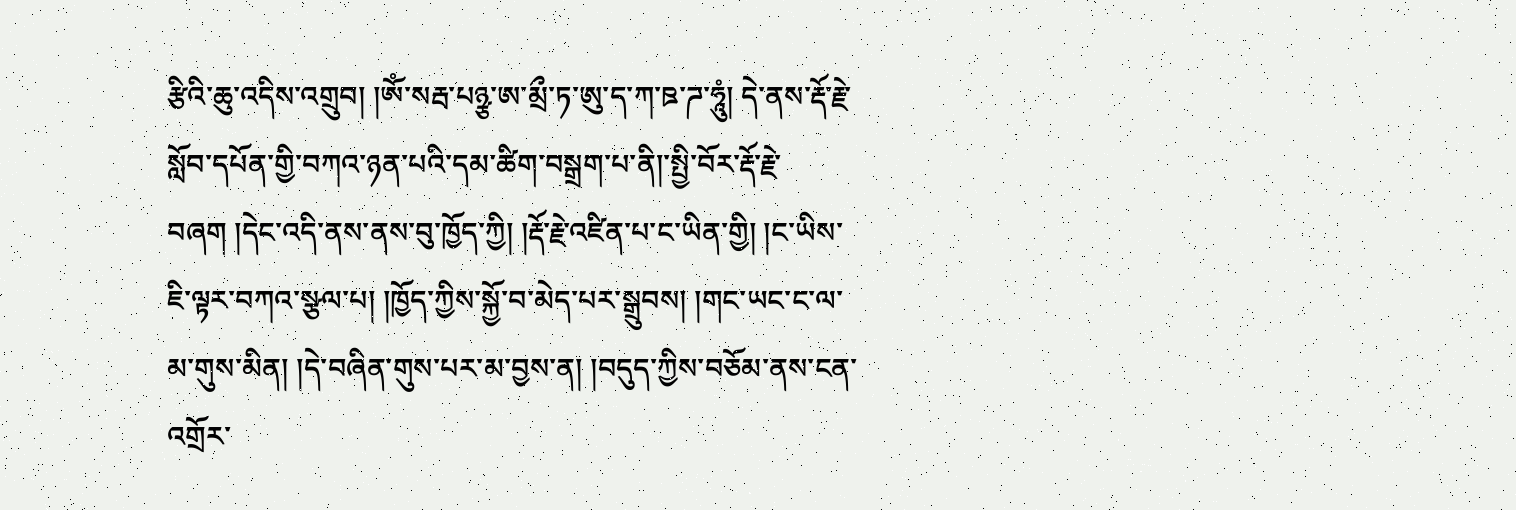རྩིའི་ཆུ་འདིས་འགྲུབ། །ཨོཾ་སརྦ་པཉྩ་ཨ་མྲྀ་ཏ་ཨུ་ད་ཀ་ཋ་ཌ་ཧཱུཾ། དེ་ནས་རྡོ་རྗེ་སློབ་དཔོན་གྱི་བཀའ་ཉན་པའི་དམ་ཚིག་བསྒྲག་པ་ནི།་སྤྱི་བོར་རྡོ་རྗེ་བཞག །དེང་འདི་ནས་ནས་བུ་ཁྱོད་ཀྱི། །རྡོ་རྗེ་འཛིན་པ་ང་ཡིན་གྱི། །ང་ཡིས་ཇི་ལྟར་བཀའ་སྩལ་པ། །ཁྱོད་ཀྱིས་སྐྱོ་བ་མེད་པར་སྒྲུབས། །གང་ཡང་ང་ལ་མ་གུས་མིན། །དེ་བཞིན་གུས་པར་མ་བྱས་ན། །བདུད་ཀྱིས་བཅོམ་ནས་ངན་འགྲོར་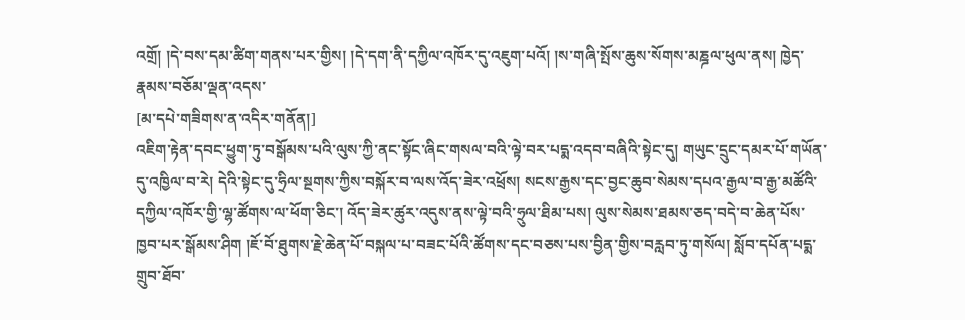འགྲོ། །དེ་བས་དམ་ཚིག་གནས་པར་གྱིས། །དེ་དག་ནི་དཀྱིལ་འཁོར་དུ་འཇུག་པའོ། །ས་གཞི་སྤོས་ཆུས་སོགས་མཎྜལ་ཕུལ་ནས། ཁྱེད་རྣམས་བཅོམ་ལྡན་འདས་
[མ་དཔེ་གཟིགས་ན་འདིར་གནོན།]
འཇིག་རྟེན་དབང་ཕྱུག་ཏུ་བསྒོམས་པའི་ལུས་ཀྱི་ནང་སྟོང་ཞིང་གསལ་བའི་ལྟེ་བར་པདྨ་འདབ་བཞིའི་སྟེང་དུ། གཡུང་དྲུང་དམར་པོ་གཡོན་དུ་འཁྱིལ་བ་རེ། དེའི་སྟེང་དུ་ཧྲིལ་སྔགས་ཀྱིས་བསྐོར་བ་ལས་འོད་ཟེར་འཕྲོས། སངས་རྒྱས་དང་བྱང་ཆུབ་སེམས་དཔའ་རྒྱལ་བ་རྒྱ་མཚོའི་དཀྱིལ་འཁོར་གྱི་ལྷ་ཚོགས་ལ་ཕོག་ཅིང་། འོད་ཟེར་ཚུར་འདུས་ནས་ལྟེ་བའི་ཧྲུལ་ཐིམ་པས། ལུས་སེམས་ཐམས་ཅད་བདེ་བ་ཆེན་པོས་ཁྱབ་པར་སྒོམས་ཤིག །ཇོ་བོ་ཐུགས་རྗེ་ཆེན་པོ་བསྐལ་པ་བཟང་པོའི་ཚོགས་དང་བཅས་པས་བྱིན་གྱིས་བརླབ་ཏུ་གསོལ། སློབ་དཔོན་པདྨ་གྲུབ་ཐོབ་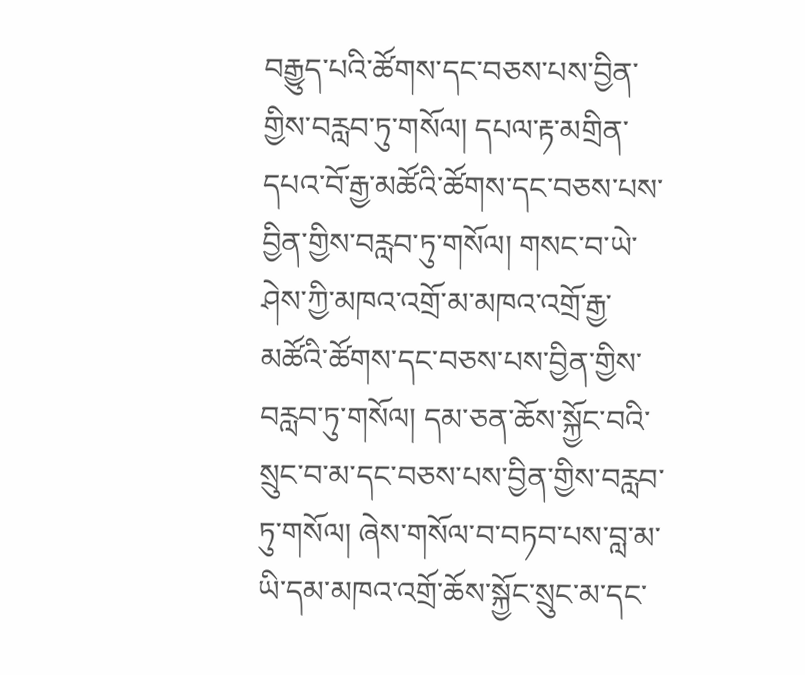བརྒྱུད་པའི་ཚོགས་དང་བཅས་པས་བྱིན་གྱིས་བརླབ་ཏུ་གསོལ། དཔལ་རྟ་མགྲིན་དཔའ་བོ་རྒྱ་མཚོའི་ཚོགས་དང་བཅས་པས་བྱིན་གྱིས་བརླབ་ཏུ་གསོལ། གསང་བ་ཡེ་ཤེས་ཀྱི་མཁའ་འགྲོ་མ་མཁའ་འགྲོ་རྒྱ་མཚོའི་ཚོགས་དང་བཅས་པས་བྱིན་གྱིས་བརླབ་ཏུ་གསོལ། དམ་ཅན་ཆོས་སྐྱོང་བའི་སྲུང་བ་མ་དང་བཅས་པས་བྱིན་གྱིས་བརླབ་ཏུ་གསོལ། ཞེས་གསོལ་བ་བཏབ་པས་བླ་མ་ཡི་དམ་མཁའ་འགྲོ་ཆོས་སྐྱོང་སྲུང་མ་དང་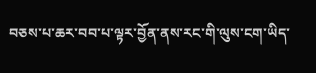བཅས་པ་ཆར་བབ་པ་ལྟར་བྱོན་ནས་རང་གི་ལུས་ངག་ཡིད་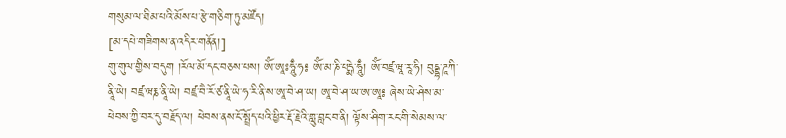གསུམ་ལ་ཐིམ་པའི་མོས་པ་རྩེ་གཅིག་ཏུ་མཛོད།
[མ་དཔེ་གཟིགས་ན་འདིར་གནོན།]
གུ་གུལ་གྱིས་བདུག །རོལ་མོ་དང་བཅས་པས། ཨོཾ་ཨཱཿཧཱུྃ་ཧ༔ ཨོཾ་མ་ཎི་པདྨེ་ཧཱུྃ། ཨོཾ་བཛྲ་ཝཱ་རཱ་ཧི། བུདྡྷ་ཌཱཀི་ནཱི་ཡེ། བཛྲ་ཝརྞ་ནཱི་ཡེ། བཛྲ་བཻ་རོ་ཙ་ནཱི་ཡེ་ཧ་རི་ནི་ས་ཨཱ་བེ་ཤ་ཡ། ཨཱ་བེ་ཤ་ཡ་ཨ་ཨཱ༔ ཞེས་ཡེ་ཤེས་མ་ཕེབས་ཀྱི་བར་དུ་བརྗོད་ལ། ཕེབས་ནས་ངོ་སྤྲོད་པའི་ཕྱིར་རྡོ་རྗེའི་གླུ་བླང་བ་ནི། ལྟོས་ཤིག་རང་གི་སེམས་ལ་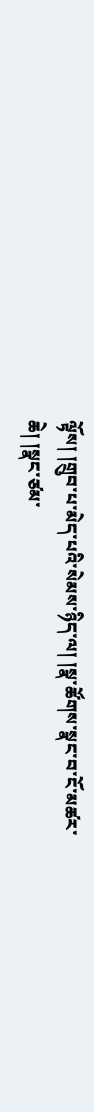ལྟོས། །གྲུབ་པ་མེད་པའི་སེམས་ཉིད་ལ། །སྣ་ཚོགས་སྣང་བ་ངོ་མཚར་ཆེ། །སྣང་ཙམ་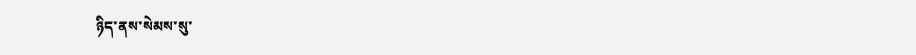ཉིད་ནས་སེམས་སུ་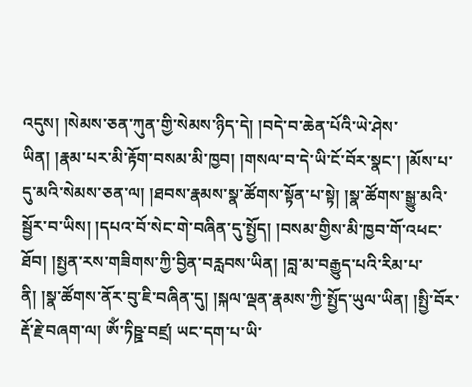འདུས། །སེམས་ཅན་ཀུན་གྱི་སེམས་ཉིད་དེ། །བདེ་བ་ཆེན་པོའི་ཡེ་ཤེས་ཡིན། །རྣམ་པར་མི་རྟོག་བསམ་མི་ཁྱབ། །གསལ་བ་དེ་ཡི་ངོ་བོར་སྣང་། །མོས་པ་དུ་མའི་སེམས་ཅན་ལ། །ཐབས་རྣམས་སྣ་ཚོགས་སྟོན་པ་སྟེ། །སྣ་ཚོགས་སྒྱུ་མའི་སྦྱོར་བ་ཡིས། །དཔའ་བོ་སེང་གེ་བཞིན་དུ་སྤྱོད། །བསམ་གྱིས་མི་ཁྱབ་གོ་འཕང་ཐོབ། །སྤྱན་རས་གཟིགས་ཀྱི་བྱིན་བརླབས་ཡིན། །བླ་མ་བརྒྱུད་པའི་རིམ་པ་ནི། །སྣ་ཚོགས་ནོར་བུ་ཇི་བཞིན་དུ། །སྐལ་ལྡན་རྣམས་ཀྱི་སྤྱོད་ཡུལ་ཡིན། །སྤྱི་བོར་རྡོ་རྗེ་བཞག་ལ། ཨོཾ་ཏིཥྛ་བཛྲ། ཡང་དག་པ་ཡི་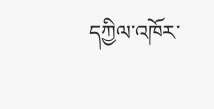དཀྱིལ་འཁོར་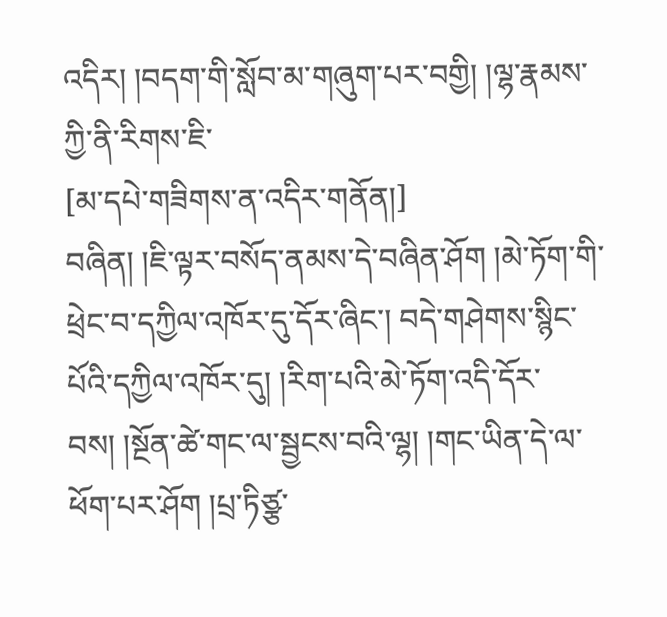འདིར། །བདག་གི་སློབ་མ་གཞུག་པར་བགྱི། །ལྷ་རྣམས་ཀྱི་ནི་རིགས་ཇི་
[མ་དཔེ་གཟིགས་ན་འདིར་གནོན།]
བཞིན། །ཇི་ལྟར་བསོད་ནམས་དེ་བཞིན་ཤོག །མེ་ཏོག་གི་ཕྲེང་བ་དཀྱིལ་འཁོར་དུ་དོར་ཞིང་། བདེ་གཤེགས་སྙིང་པོའི་དཀྱིལ་འཁོར་དུ། །རིག་པའི་མེ་ཏོག་འདི་དོར་བས། །སྔོན་ཚེ་གང་ལ་སྦྱངས་བའི་ལྷ། །གང་ཡིན་དེ་ལ་ཕོག་པར་ཤོག །པྲ་ཏིཙྩ་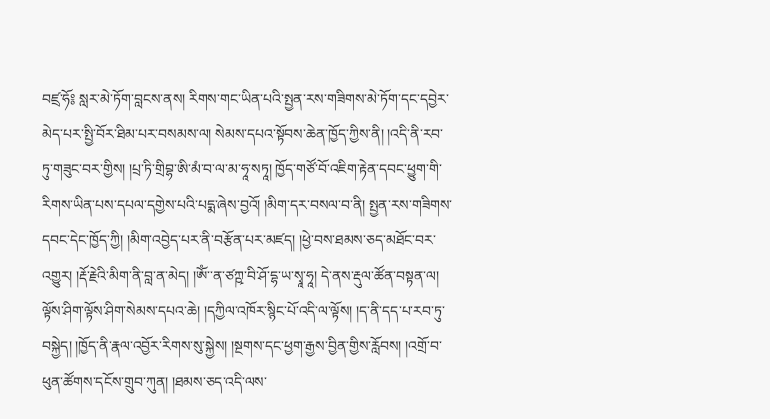བཛྲ་ཧོ༔ སླར་མེ་ཏོག་བླངས་ནས། རིགས་གང་ཡིན་པའི་སྤྱན་རས་གཟིགས་མེ་ཏོག་དང་དབྱེར་མེད་པར་སྤྱི་བོར་ཐིམ་པར་བསམས་ལ། སེམས་དཔའ་སྟོབས་ཆེན་ཁྱོད་ཀྱིས་ནི། །འདི་ནི་རབ་ཏུ་གཟུང་བར་གྱིས། །པྲ་ཏི་གྲིབྷ་ཨི་མཾ་བ་ལ་མ་ཧཱ་སཏཱ། ཁྱོད་གཙོ་བོ་འཇིག་རྟེན་དབང་ཕྱུག་གི་རིགས་ཡིན་པས་དཔལ་དགྱེས་པའི་པདྨ་ཞེས་བྱའོ། །མིག་དར་བསལ་བ་ནི། སྤྱན་རས་གཟིགས་དབང་དེང་ཁྱོད་ཀྱི། །མིག་འབྱེད་པར་ནི་བརྩོན་པར་མཛད། །ཕྱེ་བས་ཐམས་ཅད་མཐོང་བར་འགྱུར། །རྡོ་རྗེའི་མིག་ནི་བླ་ན་མེད། །ཨོཾ་་ན་ཙཀྵ་བི་ཤོ་དྷ་ཡ་སྭཱ་ཧཱ། དེ་ནས་རྡུལ་ཚོན་བསྟན་ལ། ལྟོས་ཤིག་ལྟོས་ཤིག་སེམས་དཔའ་ཆེ། །དཀྱིལ་འཁོར་སྙིང་པོ་འདི་ལ་ལྟོས། །ད་ནི་དད་པ་རབ་ཏུ་བསྐྱེད། །ཁྱོད་ནི་རྣལ་འབྱོར་རིགས་སུ་སྐྱེས། །སྔགས་དང་ཕྱག་རྒྱས་བྱིན་གྱིས་རློབས། །འགྲོ་བ་ཕུན་ཚོགས་དངོས་གྲུབ་ཀུན། །ཐམས་ཅད་འདི་ལས་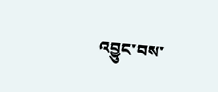འབྱུང་བས་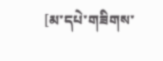[མ་དཔེ་གཟིགས་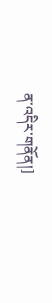ན་འདིར་གནོན།]